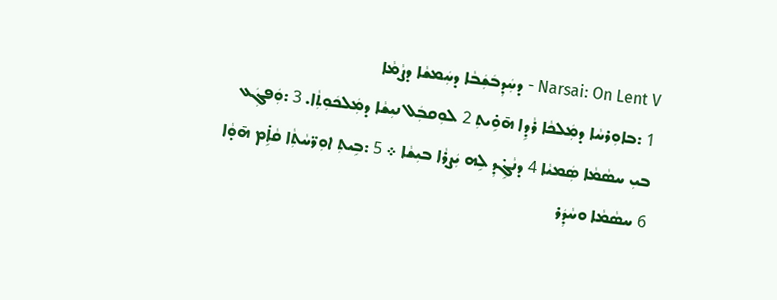Narsai: On Lent V - ܕܚܲܕܼܒܿܫܲܒܵܐ ܕܚܲܡܫܵܐ ܕܨܵܡܵܐ
1 :ܒܐܘܼܪܚܵܐ ܕܡܲܠܟܵܐ ܪܵܕܹܐ ܗ̄ܘܹ̇ܝܬܼ 2 ܠܘܼܩܒܲܠ ܢܝܼܫܵܐ ܕܡܲܠܟܿܘܼܬܼܵܐ. 3 :ܘܲܦܓܲܥ ܒܝܼ ܚܣܵܡܵܐ ܣܲܡܝܵܐ 4 ܕܢܵܓܹ̇ܕܼ ܠܹܗ ܝܲܨܪܵܐ ܒܝܼܫܵܐ ܀ 5 :ܒܹܝܬܼ ܐܘܼܪ̈ܚܵܬܼܵܐ ܩܵܐܹ̇ܡ ܗ̄ܘ̣ܵܐ 6 ܚܣܵܡܵܐ ܘܚܵܕܲܪ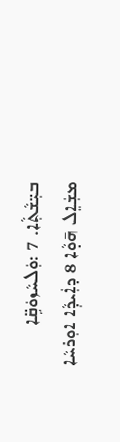ܒܝܼ̈ܫܵܬܼܵܐ. 7 :ܘܲܠܚܵܙܘܿܩܹ̈ܐ ܡܫܲܐܸܠ ܗ̄ܘ̣ܵܐ 8 ܕܐܲܝܕܼܵܐ ܐܘܼܪܚܵܐ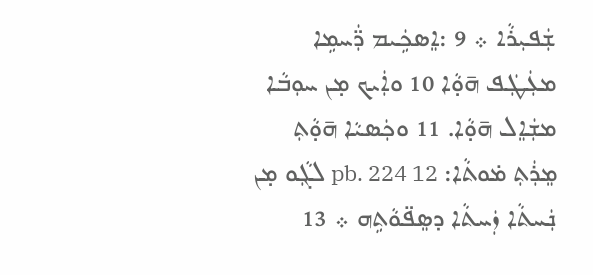ܫܲܦܝܼܪܵܐ ܀ 9 :ܐܸܣܟܹܿܝܡ ܪ̈ܲܚܡܹܐ ܡܥܲܛܲܦ ܗ̄ܘ̣ܵܐ 10 ܘܐܲܝܟ ܡ̣ܢ ܚܘܼܒܵܐ ܡܫܲܐܸܠ ܗ̄ܘ̣ܵܐ. 11 ܘܟܲܣܝܵܐ ܗ̄ܘ̣ܵܬܼ ܡܸܪܲܬܼ ܡ̇ܘܬܵܐ: pb. 224 12 ܠܓܼܵܘ ܡ̣ܢ ܢܲܚܬܵܐ ܙܲܚܬܵܐ ܕܣܸܦ̈ܘܵܬܹܗ ܀ 13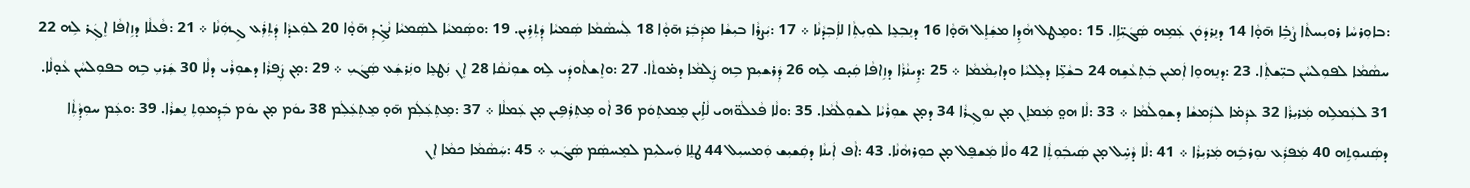:ܒܐܘܼܪܚܵܐ ܪܘܝܼܚܬܵܐ ܨܵܒܹ̇ܐ ܗ̄ܘ̣ܵܐ 14 ܕܢܸܪܕܿܘܿܢ ܥܲܡܹܗ ܣܲܓܿܝܼ̈ܐܹܐ. 15 :ܘܡܸܛܠ ܗܵܕܹܐ ܡܫܲܐܸܠ ܗ̄ܘ̣ܵܐ 16 ܕܢܸܒܼܥܸܐ ܠܘܼܝܼܬܼܵܐ ܠܐܲܒܼܕܵܢܵܐ ܀ 17 :ܝܲܨܪܵܐ ܒܝܼܫܵܐ ܡܕܲܒܲܪ ܗ̄ܘ̣ܵܐ 18 ܠܲܚܣܵܡܵܐ ܣܲܡܝܵܐ ܕܲܬܼܪܹܝܢ. 19 :ܘܣܲܡܝܵܐ ܠܣܲܡܝܵܐ ܢܵܓܹ̇ܕܼ ܗ̄ܘ̣ܵܐ 20 ܠܘܲܥܕܵܐ ܕܲܬܼܪܲܥ ܓܹܗܲܢܵܐ ܀ 21 :ܦܵܥܠܵܐ ܕܙܹܐܦܵܐ ܐܸܓܲܪ ܠܹܗ 22 ܚܣܵܡܵܐ ܠܦܘܼܠܚܵܢ ܒܝܼ̈ܫܬܼܵܐ. 23 :ܕܢܸܗܘܸܐ ܐܲܡܝܼܢ ܒܲܬܼܥܵܫܹܗ 24 ܒܫܵܥܹ̈ܐ ܕܠܸܠܝܵܐ ܘܕܐܝܼܡܵܡܵܐ ܀ 25 :ܕܹܝܢܵܪܵܐ ܕܙܹܐܦܵܐ ܩܲܝ̣ܩ ܠܹܗ 26 ܕܲܪܫܝܼܡ ܒܹܗ ܨܲܠܡܵܐ ܕܡ̇ܘܬܵܐ. 27 :ܘܐܸܫܬܵܘܕܲܝ ܠܹܗ ܫܘܼܢܵܩܵܐ 28 ܐܸܢ ܢܲܛܥܸܐ ܘܢܲܪܫܲܥ ܣܲܓܿܝܼ ܀ 29 :ܡ̣ܢ ܨܲܦܪܵܐ ܕܫܘܼܪܵܝ ܕܠܵܐ 30 ܫܲܪܝܼ ܒܹܗ ܒܦܘܼܠܚܵܢ ܥܵܘ̣ܠܵܐ. 31 ܠܥܲܡܠܹܗ ܡܲܪܝܼܪܵܐ 32 ܥܕܲܡ̇ܐ ܠܪܲܡܫܵܐ ܕܫܘܼܠܵܡܵܐ ܀ 33 :ܠܵܐ ܗܘ̤ ܡܲܡܐܸܢ ܡ̣ܢ ܢܘܼܓܼܪܵܐ 34 ܕܡ̣ܢ ܫܘܼܪܵܝܵܐ ܠܫܘܼܠܵܡܵܐ. 35 :ܘܠܵܐ ܦܵܥܠܵܘ̈ܗܝ ܠܵܐܹ̇ܝܢ ܡܸܡܬܼܘܿܡ 36 ܐܵܘ ܡܸܬܼܪܲܦܹܝܢ ܡ̣ܢ ܥܲܡܠܵܐ ܀ 37 :ܡܸܬܼܥܲܠܲܡ ܗ̄ܘ̣ ܡܸܬܼܥܲܠܲܡ 38 ܝܘܿܡ ܡ̣ܢ ܝܘܿܡ ܒܲܕܼܡܘܼܬܼ ܢܸܫܪܵܐ. 39 :ܘܥܲܡ ܚܘܼܕܼܵܬܼܵܐ ܕܣܲܢܝܘܼܬܹܗ 40 ܡܲܦܪܲܥ ܢܘܼܪܒܹܿܗ ܡܲܪܝܼܪܵܐ ܀ 41 :ܠܵܐ ܕܵܚܹ̇ܠ ܡ̣ܢ ܣܲܝܒܲܘܼܬܼܵܐ 42 ܘܠܵܐ ܡܲܫܦܸܠ ܡ̣ܢ ܟܘܼܪܗܵܢܵܐ. 43 :ܐܵܦ ܐܲܝܢܵܐ ܕܩܲܫܝܼܫ ܘܲܡܚܝܼܠ 44 ܛܠܸܐ ܘܲܚܠܝܼܡ ܠܡܸܚܣܲܡ ܣܲܓܿܝܼ ܀ 45 :ܚܲܣܵܡܵܐ ܟܡܵܐ ܐܸܢ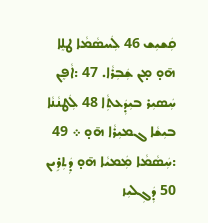ܩܲܫܝܼܫ 46 ܠܲܚܣܵܡܵܐ ܛܠܸܐ ܗ̄ܘ̣ ܡ̣ܢ ܫܲܒܼܪܵܐ. 47 :ܐܵܦܸܢ ܚܲܣܝܼܪ ܒܝܼܕܲܥܬܼܵܐ 48 ܠܲܛܢܵܢܵܐ ܒܝܼܫܵܐ ܓܡܝܼܪܵܐ ܗ̄ܘ̣ ܀ 49 :ܚܲܣܵܡܵܐ ܡܲܡܝܵܐ ܗ̄ܘ̣ ܕܲܬܼܪܹܝܢ 50 ܕܲܓܼܠܝܼܙ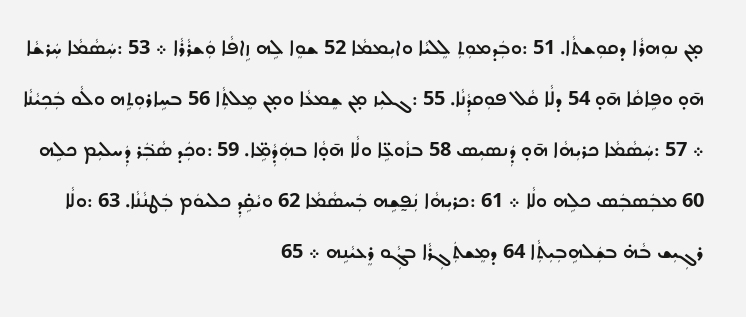ܡ̣ܢ ܢܘܼܗܪܵܐ ܕܩܘܼܫܬܵܐ. 51 :ܘܒܲܕܡܘܼܬܼ ܠܸܠܝܵܐ ܘܐܝܼܡܡܵܐ 52 ܫܘܸܐ ܠܹܗ ܙܹܐܦܵܐ ܘܲܫܪܵܪܵܐ ܀ 53 :ܚܲܣܵܡܵܐ ܚܲܪܫܵܐ ܗ̄ܘ̣ ܘܦܹܐܩܵܐ ܗ̄ܘ̣ 54 ܕܠܵܐ ܩܵܠ ܦܘܼܩܕܼܵܢܵܐ. 55 :ܓܠܝܼܙ ܡ̣ܢ ܫܸܡܥܵܐ ܘܡ̣ܢ ܡܸܠܬܼܵܐ 56 ܒܚܹܐܪܘܼܬܹܗ ܘܠܵܘ ܒܲܟܼܝܵܢܵܐ ܀ 57 :ܚܲܣܵܡܵܐ ܟܪܝܼܗܵܐ ܗ̄ܘ̣ ܕܲܢܣܝܼܣ 58 ܒܙܵܘܥܹ̈ܐ ܘܠܵܐ ܗ̄ܘ̣ܵܐ ܒܗܲܕܼܵܡܹ̈ܐ. 59 :ܘܟܲܕ ܣܵܒܲ݁ܪ ܕܲܚܠܝܼܡ ܟܠܹܗ 60 ܡܒܲܣܒܲܣ ܟܠܹܗ ܘܠܵܐ ܀ 61 :ܟܪܝܼܗܵܐ ܢܲܦ̰ܫܹܗ ܒܲܚܣܵܡܵܐ 62 ܘܝܵܩܹ̇ܕܼ ܟܠܝܘܿܡ ܒܲܛܢܵܢܵܐ. 63 :ܘܠܵܐ ܪܓܼܝܼܫ ܒܵܗ̇ ܒܫܲܠܗܹܒܼܝܼܬܼܵܐ 64 ܕܡܸܫܬܲܓܼܪܵܐ ܒܓܼܵܘ ܪܸܥܝܵܢܹܗ ܀ 65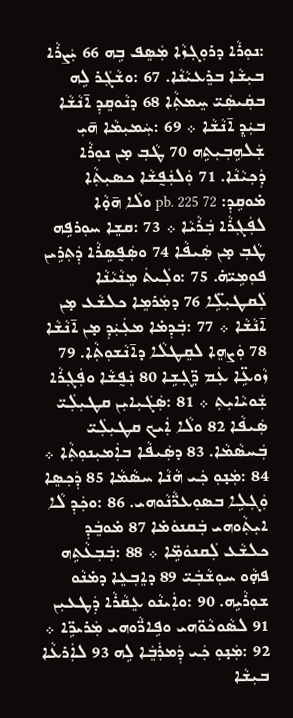:ܢܘܼܪܵܐ ܕܪܘܼܓܼܙܵܐ ܡܲܣܸܦ ܒܹܗ 66 ܝܲܨܪܵܐ ܒܝܼܫܵܐ ܒܪܸܥܝܵܢܵܐ. 67 :ܘܫܵܓܲܪ ܠܹܗ ܒܩܲܝܣܲܝ̈ ܚܸܡܬܼܵܐ 68 ܕܢܵܘܩܸܕܼ ܐ̄ܢܵܫܵܐ ܒܝܲܕܸ ܐ̄ܢܵܫܵܐ ܀ 69 :ܚܲܡܝܼܡܵܐ ܗ̄ܝܼ ܫܲܠܗܹܒܼܝܼܬܹܗ 70 ܛܵܒܼ ܡ̣ܢ ܢܘܼܪܵܐ ܕܲܟܼܝܵܢܵܐ. 71 ܘܲܠܢܲܦ̰ܫܵܐ ܟܣܝܼܬܼܵܐ ܡ̇ܘܩܹܕܼ: pb. 225 72 ܘܠܵܐ ܗ̄ܘ̣ܵܐ ܠܦܲܓܼܪܵܐ ܒܲܪܵܝܵܐ ܀ 73 :ܩܫܸܐ ܚܘܼܪܦܹܗ ܛܵܒܼ ܡ̣ܢ ܣܲܝܦܵܐ 74 ܘܣܲܦ̰ܣܹܪܵܐ ܕܲܬܼܪܹܝܢ ܦܘܼܡܹܝ̈ܗ̇. 75 :ܘܠܲܝܬܿ ܡܸܢܵܝܵܢܵܐ ܠܲܩܛܝܼܠܹ̈ܐ 76 ܕܡܲܪܡܸܐ ܟܠܫܵܥ ܡ̣ܢ ܐ̄ܢܵܫܵܐ ܀ 77 :ܒܲܕܼܡ̇ܐ ܡܥܲܝܲܕܼ ܡ̣ܢ ܐ̄ܢܵܫܵܐ 78 ܘܲܨܗܸܐ ܠܩܸܛܠܵܐ ܕܐ̄ܢܵܫܘܼܬܼܵܐ. 79 ܙܵܘܥܹ̈ܐ ܥܲܡ ܪܸ̈ܓܼܫܹܐ 80 ܢܲܦ̰ܫܵܐ ܘܦܲܓܼܪܵܐ ܫܲܘܝܵܐܝܼܬܼ ܀ 81 :ܣܲܓܿܝܼܐܝܼܢ ܩܛܝܼܠܲܝ̈ ܣܲܝܦܵܐ 82 ܘܠܵܐ ܐܲܝܟ ܩܛܝܼܠܲܝ̈ ܒܲܚܣܵܡܵܐ. 83 ܕܣܲܝܦܵܐ ܒܐܲܡܝܼܢܘܼܬܼܵܐ ܀ 84 :ܡܲܢ̣ܘܼ ܟܲܝ ܗܵܢܵܐ ܚܣܵܡܵܐ 85 ܕܲܟܼܣܸܐ ܘܲܓܼܠܹܐ ܒܣܘܼܥܪ̈ܵܢܵܘܗܝ. 86 :ܘܟܲܕܼ ܠܵܐ ܐܝܼܬܼܵܘܗܝ ܒܲܩܢܘܿܡ̇ܐ 87 ܡ̇ܘܒܸܿܕܼ ܟܠܫܵܥ ܠܲܩܢܘܿܡܹ̈ܐ ܀ 88 :ܒܲܒܼܥܵܬܹܗ ܦܗ̣ܵܘ ܚܘܼܫܵܒܲܝ̈ 89 ܕܐܸܒܼܥܸܐ ܕܡ̇ܢܵܘ ܫܘܼܪܵܝܹܗ. 90 :ܘܐܲܝܢܵܘ ܥܸܩܵܪܵܐ ܕܲܛܥܝܼܢ 91 ܠܣܵܘܟܵܘ̈ܗܝ ܘܦܹܐܪ̈ܵܘܗܝ ܡܲܪܝܪܹ̈ܐ ܀ 92 :ܡܲܢ̣ܘܼ ܟܲܝ ܕܲܡܪܲܒܸܿܐ ܠܹܗ 93 ܠܐܲܪܥܵܐ ܒܝܼܫܵܐ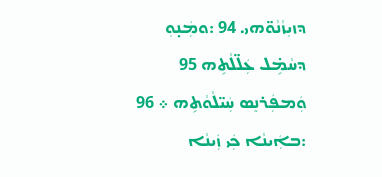ܕܙܝܼܙܵܢܵܘ̈ܗܝ. 94 :ܘܡܲܢ̣ܘܼ ܕܚܵܡܹ̇ܠ ܥܲܠ̈ܠܵܬܹܗ 95 ܘܲܡܦܲܪܢܸܣ ܚܲܝ̈ܠܵܘܵܬܹܗ ܀ 96 :ܒܐܲܝܢܵܐ ܟܲܝ ܙܲܝܢܵܐ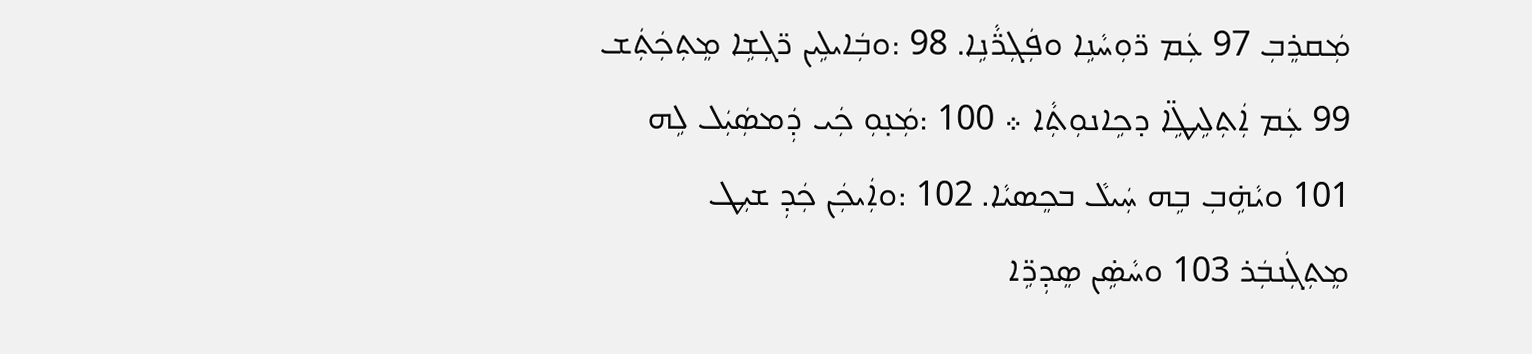ܡܲܩܪܸܒܼ 97 ܥܲܡ ܪ̈ܘܼܚܵܢܹܐ ܘܦܲܓܼܪ̈ܵܢܹܐ. 98 :ܘܒܲܐܝܠܹܝܢ ܪ̈ܓܼܫܹܐ ܡܸܬܼܟܲܬܲܫ 99 ܥܲܡ ܐܲܬܼܠܹܝܛܹ̈ܐ ܕܟܹܐܢܘܼܬܼܵܐ ܀ 100 :ܡܲܢ̣ܘܼ ܟܲܝ ܕܲܡܣܲܝܲܠ ܠܹܗ 101 ܘܝܵܗܹ̇ܒܼ ܒܹܗ ܚܲܝܠܵ ܒܟܸܣܝܵܐ. 102 :ܘܐܲܝܟܲܢ ܟܲܕܼ ܫܝܼܛ ܡܸܬܼܓܲܢܒܲܪ 103 ܘܚܵܣܹ̇ܢ ܣܸܕܼܪܹ̈ܐ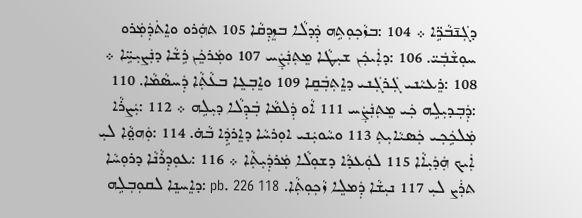ܕܓܲܢ̄ܒܵܪܹ̈ܐ ܀ 104 :ܒܙܵܟܼܘܼܬܹܗ ܕܲܕܠܵܐ ܒܙܸܕܼܩܵܐ 105 ܬܗܲܪܘ ܘܐܸܬܿܕܲܡܲܪܘ ܚܘܼܫܵܒܲܝ̈. 106 :ܕܐܲܝܟܲܢ ܫܝܼܛܵܐ ܡܸܬܼܢܲܨܲܚ 107 ܘܡܲܪܟܸܿܢ ܪܹܫܵܐ ܕܢܲܨܝܼܚܹ̈ܐ ܀ 108 :ܪܸܥܝܵܢܝ ܓܲܪܓܲܢܝ ܕܐܸܬܼܒܲܩܸܐ 109 ܘܐܸܒܼܥܸܐ ܒܥܵܬܼܵܐ ܕܲܚܣܵܡܵܐ. 110 :ܕܲܒܼܕܝܼܠܹܗ ܟܲܝ ܡܸܬܼܢܲܨܲܚ 111 ܐܵܘ ܕܲܠܡܵܐ ܒܲܕܼܠܵܐ ܕܝܼܠܹܗ ܀ 112 :ܝܲܨܪܵܐ ܡܲܠܟܹܿܟܼܝ ܟܲܣܝܵܐܝܼܬܼ 113 ܘܚܵܘܝܲܢܝ ܐܘܼܪܚܵܐ ܕܐܸܪܕܹܿܐ ܒܵܗ̇. 114 :ܘܲܗܘ̤ܵܐ ܠܝܼ ܐܲܝܟ ܗܲܕܿܝܼܐܵܐ 115 ܠܘܲܥܕܵܐ ܕܫܘܼܠܵܐ ܡܲܪܕܲܝܼܬܼܵܐ ܀ 116 :ܥܘܼܕܼܪܵܢܵܐ ܕܪܘܼܚܵܐ ܬܪܲܨ ܠܝܼ 117 ܢܝܼܫܵܐ ܕܲܡܠܸܐ ܙܵܟܼܘܼܬܼܵܐ. pb. 226 118 :ܕܐܸܚܢܸܐ ܠܩܘܼܒܼܠܹܗ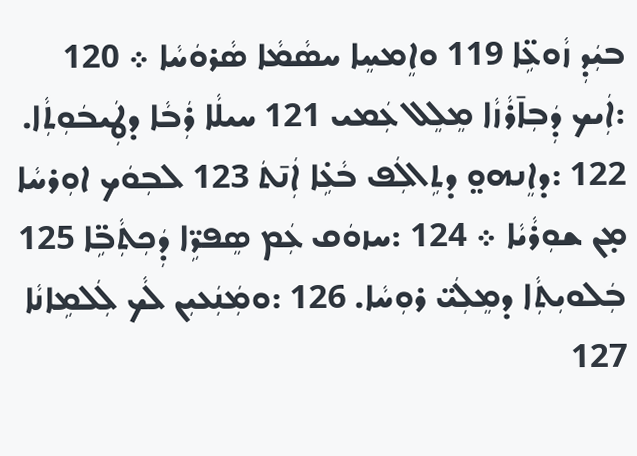ܒܝܲܕܼ ܙܵܘܥܹ̈ܐ 119 ܘܐܸܡܚܸܐ ܚܣܵܡܵܐ ܣܵܪܘܿܚܵܐ ܀ 120 :ܐܲܝܟ ܕܲܒܼܐ̄ܪܵܙܵܐ ܡܸܠܸܠ ܥܲܡܝ 121 ܚܝܠܵܐ ܪܲܒܵܐ ܕܛܲܝܒܿܘܼܬܼܵܐ. 122 :ܕܐܸܢܗܘ̤ ܕܬܹܐܠܲܦ ܒܵܥܹ̇ܐ ܐܲܢ̄ܬܿ 123 ܠܒܼܘܿܟ ܐܘܼܪܚܵܐ ܡ̣ܢ ܫܘܼܪܵܝܵܐ ܀ 124 :ܚܙܘܿܩ ܥܲܡ ܣܸܦܪܹ̈ܐ ܕܲܟܼܬܼܵܒܹ̈ܐ 125 ܒܲܠܘܝܼܬܼܵܐ ܕܡܸܠܲܝ̈ ܪܘܼܚܵܐ. 126 :ܘܡܲܢܲܥܝܼܢ ܠܵܟ ܠܲܠܡܹܐܢܵܐ 127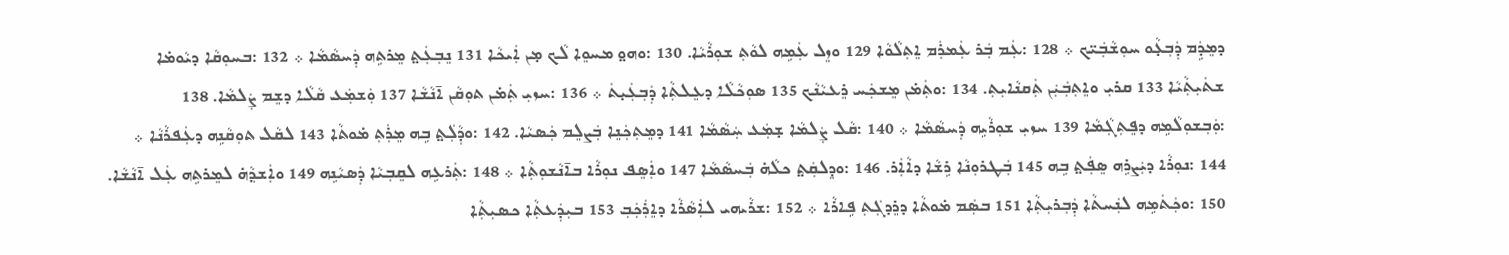ܕܡܸܕܹܿܡ ܕܲܒܼܥ̣ܵܘ ܚܘܼܫܵܒܲܝ̈ܟ ܀ 128 :ܥܲܡ ܒܲܪ ܥܲܡܪܲܡ ܐܸܬܼܠܵܘܵܐ 129 ܘܙܸܠ ܥܲܡܹܗ ܠܘܵܬܼ ܫܘܼܪܵܝܵܐ. 130 :ܘܗܘ̤ ܡܚܘܸܐ ܠܵܟ ܡ̣ܢ ܐܲܝܟܵܐ 131 ܢܸܒܼܥܲܬ̤ ܡܸܪܬܹܗ ܕܲܚܣܵܡܵܐ ܀ 132 :ܒܚܘܼܩܵܐ ܕܝܵܘܡ̇ܐ ܫܬܿܝܼܬܼܵܝܵܐ 133 ܩܪܝܼ ܘܐܸܬܼܒܲܝܲܢ ܬܲܩܢܵܐܝܼܬܼ. 134 :ܘܬܲܡ̇ܢ ܡܸܫܟܲܚ ܪܸܥܝܵܢܵܟ 135 ܣܘܼܟܵܠܵܐ ܕܥܸܠܬܼܵܐ ܕܲܒܼܥܲܝ̣ܬܿ ܀ 136 :ܚܙܝܼ ܬܲܡ̇ܢ ܬܘܼܩܵܢ ܐ̄ܢܵܫܵܐ 137 ܘܲܫܡܲܥ ܩܵܠܵܐ ܕܫܸܡ ܨܲܠܡܵܐ. 138 :ܘܲܒܼܫܘܼܠܵܡܹܗ ܕܦܸܬܼܓܼܵܡܵܐ 139 ܚܙܝܼ ܫܘܼܪܵܝܹܗ ܕܲܚܣܵܡܵܐ ܀ 140 :ܩܵܠ ܨܲܠܡܵܐ ܫ̣ܡܲܥ ܚܲܣܵܡܵܐ 141 ܕܡܸܬܼܟܲܢܸܐ ܒܲܨܠܸܡ ܟܲܣܝܵܐ. 142 :ܘܕܼܵܠܲܬ̤ ܒܹܗ ܡܸܪܲܬܼ ܡ̇ܘܬܵܐ 143 ܠܩܵܠ ܬܘܼܩܵܢܹܗ ܕܥܲܦܪܵܢܵܐ ܀ 144 :ܢܘܼܪܵܐ ܕܝܲܨܪܹܗ ܣܸܦܲܬ̤ ܒܹܗ 145 ܒܲܛܪܘܼܢܵܐ ܪܹܫܵܐ ܕܐܵܐܲܪ. 146 :ܘܕܸܠܩܲܬ̤ ܟܠܵܗ̇ ܒܲܚܣܵܡܵܐ 147 ܘܐܲܣܸܦ ܢܘܼܪܵܐ ܒܐ̄ܢܵܫܘܼܬܼܵܐ ܀ 148 :ܬܲܪܥܹܗ ܠܩܸܒܼܝܵܐ ܕܲܣܝܵܢܹܗ 149 ܘܐܲܫܕ݂ܵܗ̇ ܠܡܸܪܬܹܗ ܥܲܠ ܐ̄ܢܵܫܵܐ. 150 :ܘܟܲܬܿܡܹܗ ܠܢܲܚܬܵܐ ܕܲܒܼܪܝܼܬܼܵܐ 151 ܒܣܲܡ ܡ̇ܘܬܵܐ ܕܪܸܕܓܲܬܼ ܦܹܐܪܵܐ ܀ 152 :ܫܪܵܝܗܝ ܠܐܲܣܵܪܵܐ ܕܐܸܪܲܟܲܒܼ 153 ܒܝܼܕܲܥܬܼܵܐ ܟܣܝܼܬܼܵܐ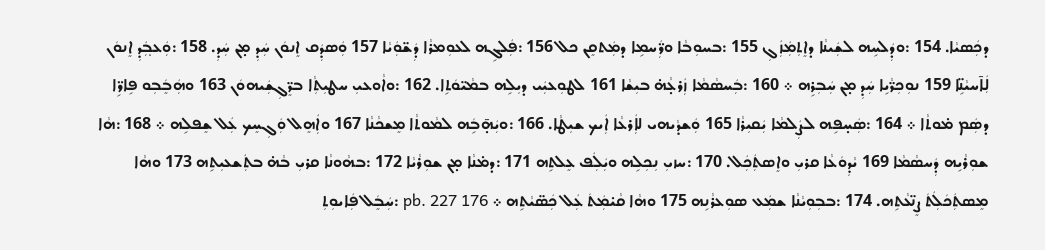ܕܟܲܣܝܵܐ. 154 :ܘܕܲܠܚܹܗ ܠܫܲܝܢܵܐ ܕܐܸܬܼܡܲܙܲܓܼ 155 :ܒܚܘܼܒܵܐ ܘܪ̈ܲܚܡܹܐ ܕܡܲܬܩܸܢ ܟܠ 156 :ܦܲܠܓܹܗ ܠܥܘܼܡܪܵܐ ܕܲܫ̈ܘܲܝܵܐ 157 ܘܲܣܕܲܩ ܐܸܢܘܿܢ ܚܲܕܼ ܡ̣ܢ ܚܲܕܼ. 158 :ܘܲܥܒ݂ܲܕܼ ܐܸܢܘܿܢ ܠܲܐ̄ܚܝܵܢܹ̈ܐ 159 ܢܘܼܟܼܪ̈ܵܝܹܐ ܚܲܕܼ ܡ̣ܢ ܚܲܒܼܪܹܗ ܀ 160 :ܒܲܚܣܵܡܵܐ ܙܲܪܥ̣ܵܗ̇ ܒܝܼܫܵܐ 161 ܠܛܘܼܥܝܲܝ ܕܝܼܠܹܗ ܒܡܵܝ̈ܘܿܬܹܐ. 162 :ܘܐܵܘܥܝܼ ܚܛܝܼܬܼܵܐ ܒܪܸ̈ܓܼܫܲܝܗܘܿܢ 163 ܘܗܲܒܸܿܒܼܘ ܦܹܐܪܹ̈ܐ ܕܣܲܡ ܡ̇ܘܬܵܐ ܀ 164 :ܣܲܚ̣ܦܹܗ ܠܨܲܠܡܵܐ ܝܲܩܝܼܪܵܐ 165 ܘܲܫܕܵܝܗܝ ܠܐܲܪܥܵܐ ܐܲܝܟ ܫܝܼܛܵܐ. 166 :ܘܝܲܗ̣̄ܒܹܿܗ ܠܡܵܘܬܵܐ ܡܸܫܟܵܢܵܐ 167 ܘܐܲܗܸܠ ܘܲܓܼܚܸܟ ܥܲܠ ܫܸܦܠܹܗ ܀ 168 :ܗܵܐ ܫܘܼܪܵܝܹܗ ܕܲܚܣܵܡܵܐ 169 ܝܵܕܼܘܿܥܵܐ ܩܪܝܼ ܘܐܸܣܬܲܟܲܠ. 170 :ܚܙܝܼ ܢܼܟܼܠܹܗ ܘܝܲܠܲܦ ܥܸܠܬܹܗ 171 :ܕܡ̇ܢܵܐ ܡ̣ܢ ܫܘܼܪܵܝܵܐ 172 :ܒܗܵܘܢܵܐ ܩܪܝܼ ܒܵܗ̇ ܒܬܲܫܥܝܼܬܹܗ 173 ܘܗܵܐ ܡܸܣܬܲܟܿܠܲܬܿ ܨܸܢ̈ܥܵܬܹܗ. 174 :ܒܒܼܘܼܝܵܢܵܐ ܫܡܲܥ ܣܘܼܥܪܵܢܹܗ 175 ܘܗܵܐ ܩܵܝ̇ܡܲܬܿ ܥܲܠ ܟܲܣ̈ܝܵܬܹܗ ܀ pb. 227 176 :ܚܲܒܸܿܠ ܦܲܐܝܘܼܬܼ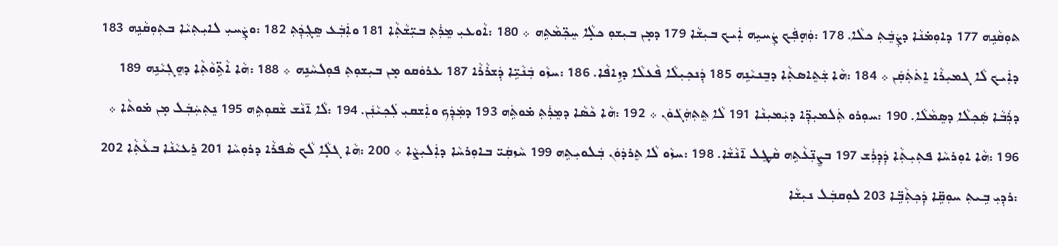ܬܘܼܩܵܢܹܗ 177 ܕܐܘܼܡ̇ܢܵܐ ܕܨܲܒܸܿܬܼ ܟܠܵܐ. 178 :ܘܲܗ̣ܦܲܟ ܨܲܚܝܹܗ ܐܲܝܟ ܒܝܼܫܵܐ 179 ܕܡ̣ܢ ܒܝܼܫܘܼ ܟܠ̣ܵܐ ܚܸܟܼ̈ܡܵܬܹܗ ܀ 180 :ܐܵܘܥܝܼ ܡܸܪܲܬܼ ܒܝܼ̈ܫܵܬܼܵܐ 181 ܘܐܲܒܲܥ ܣܸܓܼܕܲܬܼ 182 :ܘܨܲܚܝܼ ܠܐܝܼܬܼܝܵܐ ܒܬܼܘܼܩܵܢܹܗ 183 ܕܐܲܝܟ ܠܵܐ ܓܡܝܼܪܵܐ ܐܸܬܿܬܲܩܲܢ ܀ 184 :ܗܵܐ ܫܲܬܸܐܣܬܼܵܐ ܕܒܸܢܝܵܢܹܗ 185 ܕܲܢܟܼܝܼܠܵܐ ܦܵܥܠܵܐ ܕܙܹܐܦܵܐ. 186 :ܚܙܵܘ ܒܲܢܵܝܹ̈ܐ ܕܲܫܪܵܪܵܐ 187 ܥܪܘܿܩܘ ܡ̣ܢ ܒܝܼܫܘܼܬܼ ܦܘܼܠܚܵܢܹܗ ܀ 188 :ܗܵܐ ܐܵܬܹ̈ܘܵܬܼܵܐ ܕܗܸܓܼܝܵܢܹܗ 189 ܕܪܲܒܵܐ ܣܲܟܼܠܵܐ ܕܣܸܡܵܠܵܐ. 190 :ܚܘܼܪܘ ܬܲܠܡܝܼܕܼ̈ܐ ܕܝܲܡܝܼܢܵܐ 191 ܠܵܐ ܬܸܬܼܗܲܓܿܘܿܢ ܀ 192 :ܗܵܐ ܟܵܣܵܐ ܕܡܸܪܲܬܼ ܡ̇ܘܬܹܿܗ 193 ܕܡܲܕܲܟ ܘܐܲܫܩܝܼ ܠܲܟܼܝܵܢܲܢ. 194 :ܠܵܐ ܐ̄ܢܵܫ ܫܵܩܘܼܬܹܗ 195 ܢܸܬܼܚܲܒܲܠ ܡ̣ܢ ܡ̇ܘܬܵܐ ܀ 196 :ܗܵܐ ܐܘܼܪܚܵܐ ܦܬܼܝܼܬܼܵܐ ܕܲܕܼܪܲܫ 197 ܒܨܸܢܼ̈ܥܵܬܹܗ ܩܵܛܸܠ ܐ̄ܢܵܫܵܐ. 198 :ܚܙܵܘ ܠܵܐ ܬܸܪܕܿܘܿܢ ܒܲܠܘܝܼܬܹܗ 199 ܚܵܙܩܲܝ̈ ܒܐܘܼܪܚܵܐ ܕܐܲܠܝܼܨܵܐ ܀ 200 :ܗܵܐ ܓܠ̣ܵܐ ܠܵܟ ܣܵܦܪܵܐ ܕܪܘܼܚܵܐ 201 ܪܸܥܝܵܢܵܐ ܒܥܵܬܼܵܐ 202 :ܪܕܼܝܼ ܒܹܝܬܼ ܚܘܼܩܹ̈ܐ ܕܲܟܼܬܼܵܒܹ̈ܐ 203 ܠܘܼܩܒܲܠ ܢܝܼܫܵܐ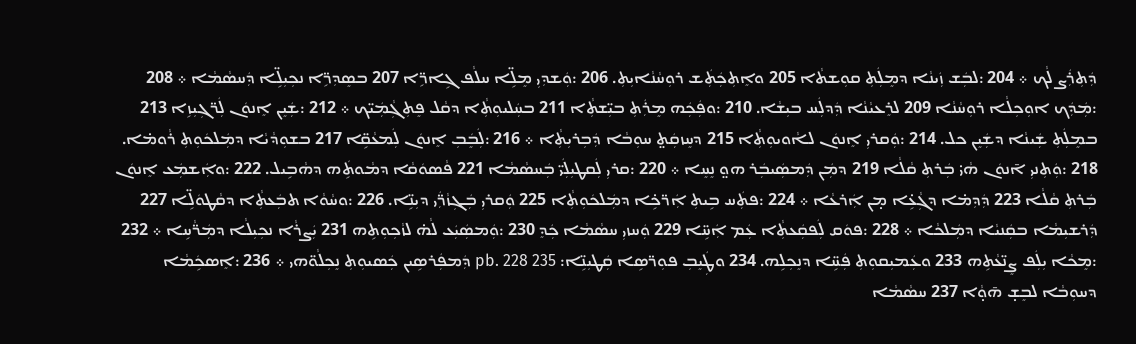ܕܲܬܼܪܲܨ ܠܵܟ ܀ 204 :ܠܒܲܫ ܙܲܝܢܵܐ ܕܡܸܠܲܬܼ ܩܘܼܫܬܵܐ 205 ܘܐܸܬܼܟܲܬܲܫ ܪܘܼܚܵܢܵܐܝܼܬܼ. 206 :ܘܲܫܕܼܝܼ ܡܸܠܹ̈ܐ ܚܠܵܦ ܓܹܐܪܹ̈ܐ 207 ܒܣܸܕܼܪܹ̈ܐ ܢܟܼܝܼܠܹ̈ܐ ܕܲܚܣܵܡܵܐ ܀ 208 :ܡܲܕܲܟ ܐܘܼܟܼܠܵܐ ܪܘܼܚܵܢܵܐ 209 ܠܪܸܥܝܵܢܵܐ ܕܲܕܠܲܚ ܒܝܼܫܵܐ. 210 :ܘܦܲܟܲܗ ܡܸܪܲܬܼ ܒܝܼ̈ܫܬܼܵܐ 211 ܒܚܲܠܝܘܼܬܼܵܐ ܕܩܵܠ ܦܸܬܼܓܼܵܡܲܝ̈ܟ ܀ 212 :ܫܲܝܸܢ ܐܸܢܘܿܢ ܠܲܪ̈ܓܼܝܼܙܹܐ 213 ܒܡܸܠܲܬܼ ܫܲܝܢܵܐ ܕܫܲܝܸܢ ܟܠ. 214 :ܘܲܩܪܝܼ ܐܸܢܘܿܢ ܠܐܵܘܝܘܼܬܼܵܐ 215 ܕܚܸܙܩܲܬ̤ ܚܘܼܒܵܐ ܕܲܒܼܪܝܼܬܼܵܐ ܀ 216 :ܠܲܒܸܿܒܼ ܐܸܢܘܿܢ ܠܲܡܥܵܩܹ̈ܐ 217 ܒܫܘܼܕܵܝܵܐ ܕܡܲܠܟܿܘܼܬܼ ܪܵܘܡ̇ܐ. 218 :ܘܲܬܼܢܝܼ ܐ̄ܢܘܿܢ ܗܵܝ̇ ܒܲܪܬܼ ܩܵܠܵܐ 219 ܕܡܲܢ ܕܲܡܣܲܝܒܲܪ ܗܘ̤ ܢܸܚܸܐ ܀ 220 :ܩܪܝܼ ܠܲܩܛܝܼܠܲܝ̈ ܒܲܚܣܵܡܵܐ 221 ܦܵܣܘܿܩܵܐ ܕܡܵܘܬܹܿܗ ܕܗܵܒܹܝܠ. 222 :ܘܐܲܫܡܲܥ ܐܸܢܘܿܢ ܒܲܪܬܼ ܩܵܠܵܐ 223 ܕܲܕܼܡ̇ܐ ܕܓܼܵܥܹ̇ܐ ܡ̣ܢ ܐܲܪܥܵܐ ܀ 224 :ܦܬܲܚ ܒܹܝܬܼ ܐܲܪ̈ܟܹ̇ܐ ܕܡܲܠܟܿܘܼܬܼܵܐ 225 ܘܲܩܪܝܼ ܒܲܓܼܙܵܪ̈ܲܝ ܕܝܼܢܹ̈ܐ. 226 :ܘܚܵܘܵܐ ܬܒܲܥܬܼܵܐ ܕܩܵܛܘܿܠܹ̈ܐ 227 ܕܲܪܫܝܼܡܵܐ ܒܩܲܢܝܵܐ ܕܡܲܠܟܵܐ ܀ 228 :ܦܘܿܩ ܠܲܦܩܲܥܬܼܵܐ ܥܲܡ ܐܲܚܹ̈ܐ 229 ܘܲܚܙܝܼ ܚܣܵܡܵܐ ܟܲܕܸ 230 :ܘܲܡܣܲܝܲܥ ܠܵܗ̇ ܠܙܵܟܼܘܼܬܹܗ 231 ܝܲܨܪܵܐ ܢܟܼܝܼܠܵܐ ܕܡܲܪ̈ܵܚܹܐ ܀ 232 :ܡܸܟܵܐ ܝܼܠܲܦ ܨܸܢ̈ܥܵܬܹܗ 233 ܘܥܲܡܝܼܩܘܼܬܼ ܦܲܚܹ̈ܐ ܕܢܸܟܼܠܹܗ. 234 ܘܛܲܝܸܒܼ ܦܘܼܪ̈ܣܹܐ ܩܲܛܝܼܢܹ̈ܐ: pb. 228 235 ܕܲܡܦܲܪܣܹܝܢ ܟܲܣܝܘܼܬܼ ܢܸܟܼܠܵܘ̈ܗܝ ܀ 236 :ܐܸܣܟܹܿܡܵܐ ܕܚܘܼܒܵܐ ܠܒܸܫ̣ ܗ̄ܘ̣ܵܐ 237 ܚܣܵܡܵܐ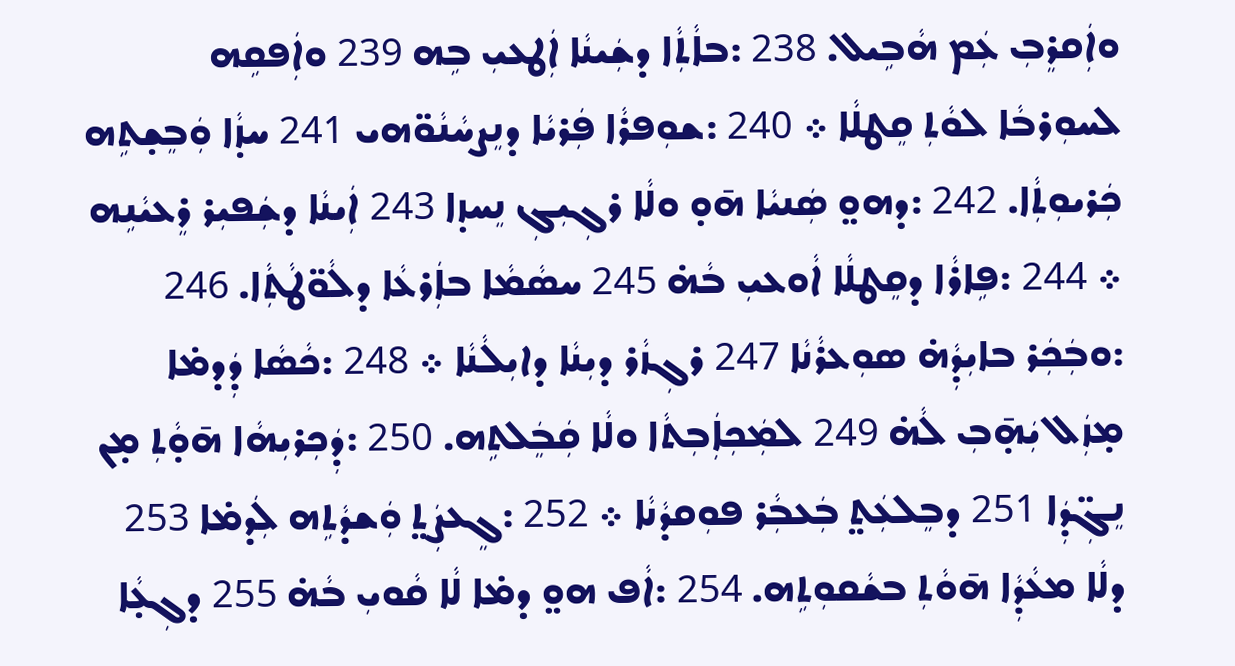ܘܐܲܩܪܸܒܼ ܥܲܡ ܗܵܒܹܝܠ. 238 :ܒܐܵܬܼܵܐ ܕܫܲܝܢܵܐ ܐܲܛܥܝܼ ܒܹܗ 239 ܘܐܲܦܩܹܗ ܠܚܘܼܪܒܵܐ ܠܘܵܬܼ ܩܸܛܠܵܐ ܀ 240 :ܫܘܼܦܪܵܐ ܦܲܪܝܵܐ ܕܢܸܨܚܵܢܵܘ̈ܗܝ 241 ܚܙ̣ܵܐ ܘܲܒܸܫ̣ܬܹܗ ܟܲܪܝܘܼܬܼܵܐ. 242 :ܕܗܘ̤ ܣܲܢܝܵܐ ܗ̄ܘ̣ ܘܠܵܐ ܪܓܼܝܼܓܼ ܢܸܚܙ̣ܐ 243 ܐܲܝܢܵܐ ܕܫܲܦܝܼܪ ܪܸܥܝܵܢܹܗ ܀ 244 :ܦܹܐܪܵܐ ܕܩܸܛܠܵܐ ܐܵܘܥܝܼ ܒܵܗ̇ 245 ܚܣܵܡܵܐ ܒܐܲܪܥܵܐ ܕܠܵܘ̈ܛܵܬܼܵܐ. 246 :ܘܒܲܟܲܪ ܒܐܝܼܕܼܵܗ̇ ܣܘܼܥܪܵܢܵܐ 247 ܪܓܼܙܵܪ ܕܝܼܢܵܐ ܕܐܝܼܠܵܢܵܐ ܀ 248 :ܟܵܣܵܐ ܕܲܕܡ̇ܐ ܡ̣ܙܲܠ ܝܲܗ̣̄ܒܼ ܠܵܗ̇ 249 ܠܡܲܟܼܐܲܒܼܬܵܐ ܘܠܵܐ ܩܲܒܸܿܠܬܹܗ. 250 :ܕܲܟܼܪܝܼܗܵܐ ܗ̄ܘ̣ܵܬܼ ܡ̣ܢ ܢܸܓܼ̈ܕܲܐ 251 ܕܒܸܠܥܲܬ̤ ܒܲܥܒܼܵܪ ܦܘܼܩܕܵܢܵܐ ܀ 252 :ܓܸܥܨܲܬ̤ ܘܲܫܕܵܬܹܗ ܠܲܕܡ̇ܐ 253 ܕܠܵܐ ܡܥܵܕܼܵܐ ܗ̄ܘܵܬܼ ܒܫܵܩܘܼܬܹܗ. 254 :ܐܵܦ ܗܘ̤ ܕܡ̇ܐ ܠܵܐ ܩܵܘܝܼ ܒܵܗ̇ 255 ܕܓܼܥ̣ܵܐ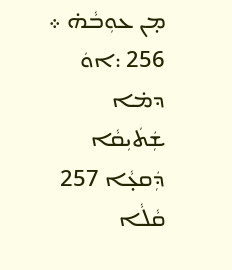ܡ̣ܢ ܥܘܼܒܵܗ̇ ܀ 256 :ܐܘܿ ܕܡ̇ܐ ܫܲܬܿܝܼܩܵܐ ܕܲܩܥ̣ܵܐ 257 ܩܵܠܵܐ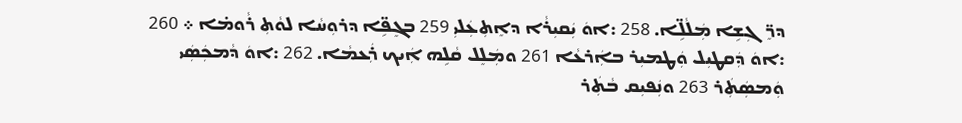ܕܪܸ̈ܓܼܫܹܐ ܡܲܠܵܠܹ̈ܐ. 258 :ܐܘܿ ܝܲܩܝܼܪܵܐ ܕܐܸܬܼܥܲܠܝܼ 259 ܒܓܸܦܹ̈ܐ ܕܪܘܼܚܵܐ ܠܘܵܬܼ ܪܵܘܡ̇ܐ ܀ 260 :ܐܘܿ ܕܲܩܛܝܼܠ ܘܲܛܡܝܼܪ ܒܐܲܪܥܵܐ 261 ܘܡܲܠܸܠ ܩܵܠܹܗ ܐܲܝܟ ܪܲܥܡܵܐ. 262 :ܐܘܿ ܕܵܡܟܲܣܲܝ ܘܲܡܣܲܬܲܪ 263 ܘܢܲܦܝܼܩ ܒܵܬܲܪ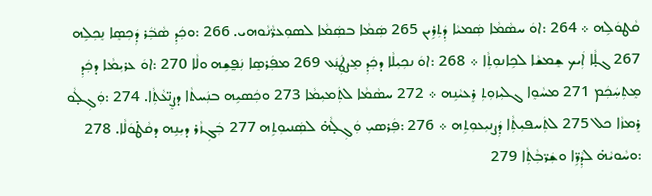ܩܵܛܘܿܠܹܗ ܀ 264 :ܐܘܿ ܚܣܵܡܵܐ ܣܲܡܝܵܐ ܕܲܬܼܪܹܝܢ 265 ܣܲܡܵܐ ܒܣܲܡܵܐ ܠܣܘܼܥܪ̈ܵܢܵܘܗܝ. 266 :ܘܟܲܕܼ ܣܵܒ݁ܲܪ ܕܲܟܼܣܸܐ ܢܸܟܼܠܹܗ 267 ܓܠ̣ܵܐ ܐܲܝܟ ܫܸܡܫܵܐ ܠܟܹܐܢܘܼܬܼܵܐ ܀ 268 :ܐܘܿ ܢܟܼܝܼܠܵܐ ܕܟܲܕܼ ܡܸܨܛܲܢܲܥ 269 ܡܦܲܪܣܸܐ ܢܲܦ̰ܫܹܗ ܘܠܵܐ 270 :ܐܘܿ ܥܪܝܼܡܵܐ ܕܟܲܕܼ ܡܸܬܼܚܲܟܲܡ 271 ܡܚܵܘܸܐ ܓܠܝܼܙܘܼܬܼ ܪܸܥܝܵܢܹܗ ܀ 272 ܚܣܵܡܵܐ ܠܬܲܡܝܼܡܵܐ 273 ܘܟܲܣܝܹܗ ܒܢܲܚܬܵܐ ܕܨܸܢ̈ܥܵܬܼܵܐ. 274 :ܘܲܓܼܠ̣ܵܘ ܪܸܡܙܵܐ ܟܠ 275 ܠܬܲܚܦܝܼܬܼܵܐ ܕܲܨܢܝܼܥܘܼܬܹܗ ܀ 276 :ܦܲܪܣܝܼ ܘܲܓܼܠ̣ܵܗ̇ ܠܣܲܢܝܘܼܬܹܗ 277 ܒܲܓܼܙܵܪ ܕܝܼܢܹܗ ܕܩܵܛ̇ܘܿܠܵܐ. 278 :ܘܚܵܘܝܵܗ̇ ܠܕܼܵܪܹ̈ܐ ܘܫܲܪ̈ܒܼܵܬܼܵܐ 279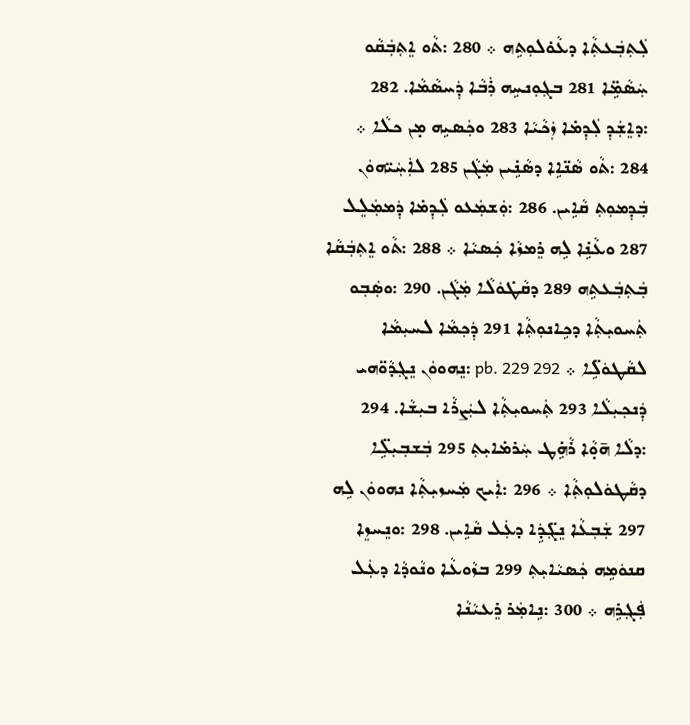ܠܲܬܼܒܲܥܬܼܵܐ ܕܥܵܘ̇ܠܘܼܬܹܗ ܀ 280 :ܬܵܘ ܐܸܬܼܒܲܩܵܘ ܚܲܣܵܡܹ̈ܐ 281 ܒܓܼܘܼܢܚܹܗ ܪܲܒܵܐ ܕܲܚܣܵܡܵܐ. 282 :ܕܐܸܫܲܕܼ ܠܲܕܼܡ̇ܐ ܙܲܟܵܝܵܐ 283 ܘܟܲܣܝܹܗ ܡ̣ܢ ܟܠܵܐ ܀ 284 :ܬܵܘ ܣܵܢ̈ܐܹܐ ܕܣܵܢܹ̇ܝܢ ܡܲܓܵܢ 285 ܠܐܲܚܲܝ̈ܗܘܿܢ ܒܲܕܼܡܘܼܬܼ ܩܵܐܹܝܢ. 286 :ܘܲܫܡܲܥܘ ܠܲܕܼܡ̇ܐ ܕܲܡܡܲܠܸܠ 287 ܘܥܵܢܹ̇ܐ ܠܹܗ ܪܸܡܙܵܐ ܟܲܣܝܵܐ ܀ 288 :ܬܵܘ ܐܸܬܼܒܲܩܵܐ ܒܲܬܼܒܲܥܬܹܗ 289 ܕܩܵܛ̇ܘܿܠܵܐ ܡܲܓܵܢ. 290 :ܘܣܲܒܼܘ ܬܲܚܘܝܼܬܼܵܐ ܕܟܹܐܢܘܼܬܼܵܐ 291 ܕܲܟܼܡܵܐ ܠܚܝܼܡܵܐ ܠܩܵܛܘܿܠܹ̈ܐ ܀ pb. 229 292 :ܢܸܗܘܘܿܢ ܢܸܓܼܕܵܘ̈ܗܝ ܕܲܢܟܼܝܼܠܵܐ 293 ܬܲܚܘܝܼܬܼܵܐ ܠܝܲܨܪܵܐ ܒܝܼܫܵܐ. 294 :ܕܠܵܐ ܗ̄ܘ̣ܵܐ ܪܵܗܹ̇ܛ ܚܲܪܡ̇ܐܝܼܬܼ 295 ܒܲܫܒܼܝܼܠܹ̈ܐ ܕܩܵܛܘܿܠܘܼܬܼܵܐ ܀ 296 :ܐܲܝܟ ܡܲܚܙܝܼܬܼܵܐ ܢܗܘܘܿܢ ܠܹܗ 297 ܫܲܒܼܥܵܐ ܢܸܓܼ̈ܕܹܿܐ ܕܥܲܠ ܩܵܐܹܝܢ. 298 :ܘܢܸܚܙܸܐ ܩܢܘܿܡܹܗ ܟܲܣܝܵܐܝܼܬܼ 299 ܒܙܵܘܥܵܐ ܘܢܵܘܕܵܐ ܕܥܲܠ ܦܲܓܼܪܹܗ ܀ 300 :ܢܹܐܡܲܪ ܪܸܥܝܵܢܵܐ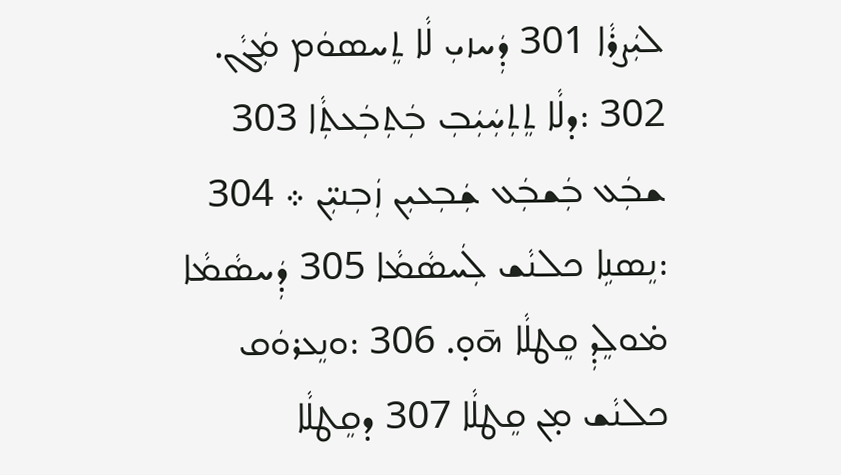ܠܝܲܨܪܵܐ 301 ܕܲܚܙܝܼ ܠܵܐ ܬܸܚܣܘܿܡ ܡܲܓܵܢ. 302 :ܕܠܵܐ ܬܸܬܼܚܲܝܲܒܼ ܒܲܬܼܒܲܥܬܼܵܐ 303 ܫܒܲܥ ܒܲܫܒܲܥ ܫܲܒܼܥܝܼܢ ܙܲܒܼܢܝܼ̈ܢ ܀ 304 :ܢܸܣܢܹܐ ܟܠܢܵܫ ܠܲܚܣܵܡܵܐ 305 ܕܲܚܣܵܡܵܐ ܡ̇ܘܠܸܕܼ ܩܸܛܠܵܐ ܗ̄ܘ̣. 306 :ܘܢܸܥܪܘܿܩ ܟܠܢܵܫ ܡ̣ܢ ܩܸܛܠܵܐ 307 ܕܩܸܛܠܵܐ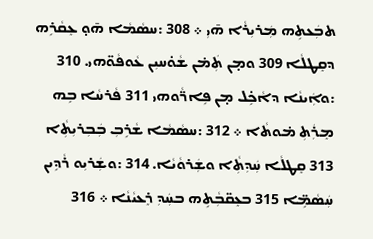ܬܒܲܥܬܹܗ ܡܲܪܝܼܪܵܐ ܗ̄ܝܼ ܀ 308 :ܚܣܵܡܵܐ ܗ̄ܘ̣ ܥܸܩܵܪܹܗ ܕܩܸܛܠܵܐ 309 ܘܡ̣ܢ ܬܲܡ̇ܢ ܫܵܘ̇ܚܝܼܢ ܥܵܘܦܵܘ̈ܗܝ. 310 :ܘܐܲܝܢܵܐ ܕܐܵܟܹ̇ܠ ܡ̣ܢ ܦܹܐܪ̈ܵܘܗܝ 311 ܦܵܪܚܵܐ ܒܹܗ ܡܸܪܲܬܼ ܡ̇ܘܬܵܐ ܀ 312 :ܚܣܵܡܵܐ ܫܵܪܹܒܼ ܒܲܒܼܪܝܼܬܼܵܐ 313 ܩܸܛܠܵܐ ܚܲܕܼܬܼܵܐ ܘܫܲܪܘܵܝܵܐ. 314 :ܘܫܲܪܝܼܘ ܪܵܕܹܝܢ ܚܲܣܵܡܹ̈ܐ 315 ܒܥܸܩ̈ܒܼܵܬܹܗ ܒܚܲܕܼ ܪܸܥܝܵܢܵܐ ܀ 316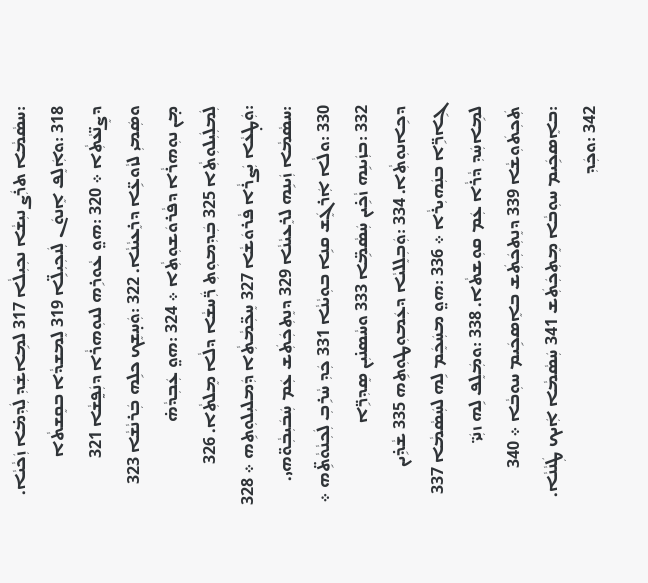:ܚܣܵܡܵܐ ܬܪܲܨ ܢܝܼܫܵܐ ܢܟܼܝܼܠܵܐ 317 ܠܡܹܐܫܲܕܼ ܠܲܕܼܡ̇ܐ ܙܲܟܵܝܵܐ. 318 :ܘܐܲܠܸܦ ܐܸܢܘܿܢ ܠܲܢܟܼܝܼܠܹ̈ܐ 319 ܠܸܡܫܕܵܐ ܒܩܸܫܬܵܐ ܕܨܸܢ̈ܥܵܬܼܵܐ ܀ 320 :ܗܘ̤ ܥܵܘܪܹܗ ܠܢܘܼܗܪܵܐ ܕܢܲܦ̰ܫܵܐ 321 ܘܣܲܡܝܼ ܠܙܵܘܥܹ̈ܐ ܕܪܸܥܝܵܢܵܐ. 322 :ܘܲܚ̣ܫܸܟ ܟܠܹܗ ܒܲܪܢܵܫܵܐ 323 ܡ̣ܢ ܢܘܼܗܪܵܐ ܕܦܵܪܘܿܫܘܼܬܼܵܐ ܀ 324 :ܗܘ̤ ܥܲܒܼܕܵܗ̇ ܠܲܡܠܲܝܼܠܘܼܬܼܵܐ 325 ܒܲܕܼܡܘܼܬܼ ܪ̈ܲܚܫܵܐ ܕܠܵܐ ܡܸܠܬܼܵܐ. 326 :ܘܲܛ̣ܥܵܐ ܝܲܨܪܵܐ ܦܵܪܘܿܫܵܐ 327 ܚܸܟܼ̈ܡܵܬܼܵܐ ܕܲܡܠܝܼܠܘܼܬܹܗ ܀ 328 :ܚܣܵܡܵܐ ܙܲܝܢܹܗ ܠܪܸܥܝܵܢܵܐ 329 ܕܢܸܬܼܟܲܬܲܫ ܥܲܡ ܚܲܒܿܝܼܒܼܵܘ̈ܗܝ. 330 :ܘܠܵܐ ܐܲܪܓܸܿܫ ܩܢܹܐ ܒܘܼܝܵܢܵܐ 331 ܟܲܕܼ ܚܵܪܹܒܼ ܠܲܟܼܢܵܘܵܬܹ̈ܗ ܀ 332 :ܒܙܲܝܢܹܗ ܙܵܟܹ̇ܝܢ ܚܲܣܵܡܹ̈ܐ 333 ܘܚܵܣܢ̇ܝܼܢ ܣܸܕܼܪܹ̈ܐ ܕܟܹܐܢܘܼܬܼܵܐ. 334 :ܘܲܒܼܠܸܠܝܵܐ ܕܥܲܡܘܼܛܘܼܬܹܗ 335 ܫܵܕܹ̇ܝܢ ܓܹܐܪܹ̈ܐ ܒܢܲܗܝܼܪܵܐ ܀ 336 :ܗܘ̤ ܡܚܲܟܸܿܡ ܠܹܗ ܠܚܲܣܵܡܵܐ 337 ܠܡܹܐܚܲܕܼ ܕܵܪܵܐ ܥܲܡ ܩܘܼܫܬܵܐ. 338 :ܘܡܲܠܸܦ ܠܹܗ ܙܢܲܝ̈ ܬܲܟܼܬܿܘܼܫܵܐ 339 ܕܢܸܬܼܟܲܬܲܫ ܒܐܸܣܟܹܿܝܡ ܚܘܼܒܵܐ ܀ 340 :ܒܐܸܣܟܹܿܝܡ ܚܘܼܒܵܐ ܡܸܬܼܟܲܬܲܫ 341 ܚܲܣܵܡܵܐ ܐܲܝܟ ܛܲܢܵܢܵܐ. 342 :ܘܟܲܕܼ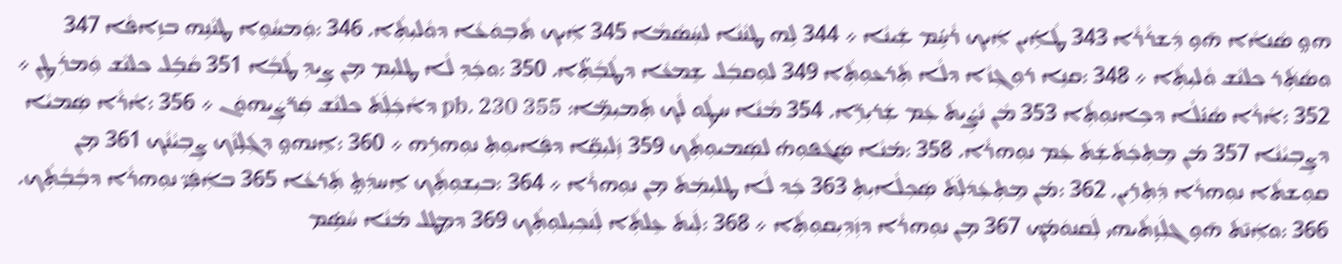ܗܘ̤ ܣܵܢܐܵܐ ܗ̄ܘ̣ ܕܲܫܪܵܪܵܐ 343 ܛܵܐܹ̇ܝܢ ܐܲܝܟ ܪܵܚܹ̇ܡ ܫܲܝܢܵܐ ܀ 344 ܠܹܗ ܛܢܵܢܵܐ ܠܚܲܣܵܡܵܐ 345 ܐܲܝܟ ܬܵܒܼܘܿܥܵܐ ܕܘܵܠܝܼܬܼܵܐ. 346 :ܘܲܡܚܵܘܸܐ ܛܢܵܢܹܗ ܒܙܹܐܦܵܐ 347 ܘܣܵܬܲ݁ܪ ܟܠܢܵܫ ܘܵܠܝܼܬܼܵܐ ܀ 348 :ܩܢܸܐ ܪܘܼܓܼܙܵܐ ܕܠܵܐ ܬܲܪܥܘܼܬܼܵܐ 349 ܠܘܼܩܒܲܠ ܫܸܡܥܵܐ ܕܛܵܒܼܵܬܼ̈ܐ. 350 :ܘܟܲܕܼ ܠܵܐ ܛܠܝܼܡ ܡ̣ܢ ܨܹܝܕܼ ܛܵܒܼܵܐ 351 ܩܵܒܹ̇ܠ ܟܠܢܵܫ ܘܲܡܪܲܛܸܢ ܀ 352 :ܐܵܪܵܐ ܣܵܢ̇ܠܵܐ ܕܟܹܐܢܘܼܬܼܵܐ 353 ܡܵܢ ܢܵܨܹ̇ܝܬܿ ܥܲܡ ܫܲܪܝܼܪܹ̈ܐ. 354 ܡܵܢܵܐ ܚܛ̣ܵܘ ܠܵܟ ܬܲܡܝܼܡܹ̈ܐ: pb. 230 355 ܕܐܵܟܲܠܲܬܿ ܟܠܢܵܫ ܩܲܪ̈ܨܲܝܗܘܿܢ ܀ 356 :ܐܵܪܵܐ ܣܲܡܝܵܐ ܕܨܸܒܼܝܵܢܵܐ 357 ܡ̇ܢ ܡܸܬܼܟܲܬܿܫܲܬܿ ܥܲܡ ܢܘܼܗܪܵܐ. 358 :ܡ̇ܢܵܐ ܣܲܓܿܦܘܼܗ̇ ܠܣܲܡܝܘܼܬܼܵܟ 359 ܙܲܠܝܼܩܹ̈ܐ ܕܦܲܐܝܘܼܬܼ ܢܘܼܗܪܹܗ ܀ 360 :ܐܸܢܗܘ̤ ܕܓܲܠ̣ܙܵܟ ܨܸܒܼܝܵܢܵܟ 361 ܡ̣ܢ ܩܘܼܫܬܵܐ ܢܘܼܗܪܵܐ ܕܲܬܼܪܹܝܢ. 362 :ܡ̇ܢ ܡܸܬܼܥܲܕܿܠܲܬܿ ܣܲܟܼܠܵܐܝܼܬܼ 363 ܟܲܕ ܠܵܐ ܛܠܝܼܡܲܬܿ ܡ̣ܢ ܢܘܼܗܪܵܐ ܀ 364 :ܒܝܼܫܘܼܬܼܵܟ ܐܸܚܕܲܬ̤ ܬܲܪܥܵܐ 365 ܒܐܲܦܲܝ̈ ܢܘܼܗܪܵܐ ܕܒܼܵܒܼܵܬܼܵܟ. 366 :ܘܐܲܢ̄ܬܿ ܗ̄ܘ̣ ܓܠܲܙ̣ܬܵܝܗܝ ܠܲܩܢܘܿܡ̇ܟ 367 ܡ̣ܢ ܢܘܼܗܪܵܐ ܕܙܲܕܼܝܼܩܘܼܬܼܵܐ ܀ 368 :ܠܲܝܬܿ ܥܸܠܬܼܵܐ ܠܲܢܟܼܝܼܠܘܼܬܼܵܟ 369 ܕܡܸܛܠ ܡ̇ܢܵܐ ܚܵܣܹ̇ܡ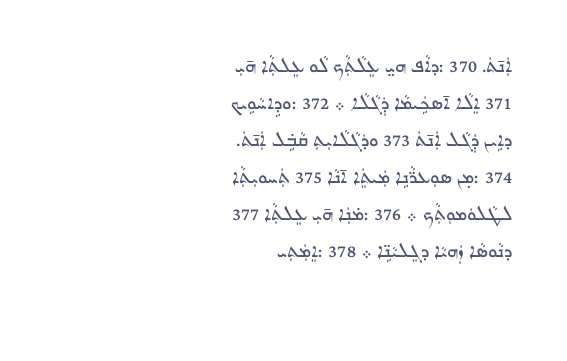ܐܲܢ̄ܬܿ. 370 :ܕܐܵܦ ܗܝ̤ ܥܸܠܵܬܼܵܟ ܠܵܘ ܥܸܠܬܼܵܐ ܗ̄ܝܼ 371 ܐܸܠܵܐ ܐ̄ܣܟܹܿܝܡܵܐ ܕܲܓܵܠܵܐ ܀ 372 :ܘܕܹܐܚܵܘܹܝܟ ܕܐܹܝܢ ܕܲܓܵܠ ܐܲܢ̄ܬܿ 373 ܘܕܿܓܵܠܵܐܝܼܬܼ ܩܵܒܹ̇ܠ ܐܲܢ̄ܬܿ. 374 :ܡ̣ܢ ܣܘܼܥܪ̈ܵܢܹܐ ܡܲܝܬܸܿܐ ܐ̄ܢܵܐ 375 ܬܲܚܘܝܼܬܼܵܐ ܠܛܵܠܘܿܡܘܼܬܼܵܟ ܀ 376 :ܡ̇ܢܲܐ ܗ̄ܝܼ ܥܸܠܬܼܵܐ 377 ܕܢܵܘܣܵܐ ܙܲܗܝܵܐ ܕܓܸܠܝܵܢܹ̈ܐ ܀ 378 :ܐܸܡܲܬܼܝ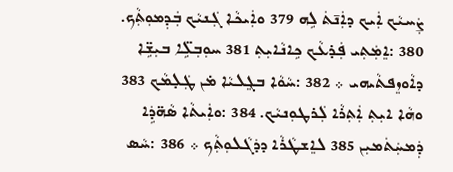ܨܲܚܝܵܟ ܐܲܝܟ ܕܐܲܢ̄ܬܿ ܠܹܗ 379 ܘܐܲܝܟܵܐ ܓܲܢܝܵܟ ܒܲܕܼܡܘܼܬܼܵܟ. 380 :ܐܸܡܲܬܼܝ ܦܲܪ̣ܥܵܟ ܟܹܐܢܵܐܝܼܬܼ 381 ܚܘܼܒܼܠܹ̈ܐ ܒܝܼܫܹ̈ܐ ܕܐܵܘܙܸܦܬܵܝܗܝ ܀ 382 :ܚܵܘܵܐ ܒܓܸܠܝܵܐ ܡ̇ܢ ܛܲܠ̣ܡܵܟ 383 ܘܗܵܐ ܐܝܼܬܼ ܐܲܬܼܪܵܐ ܠܲܪܛܘܼܢܝܵܟ. 384 :ܘܐܲܝܬܵܐ ܣܵܗ̈ܕܹܿܐ ܕܲܡܚܲܬܿܡܝܼܢ 385 ܠܐܸܫܛܵܪܵܐ ܕܕܿܓܵܠܘܼܬܼܵܟ ܀ 386 :ܚܵܣ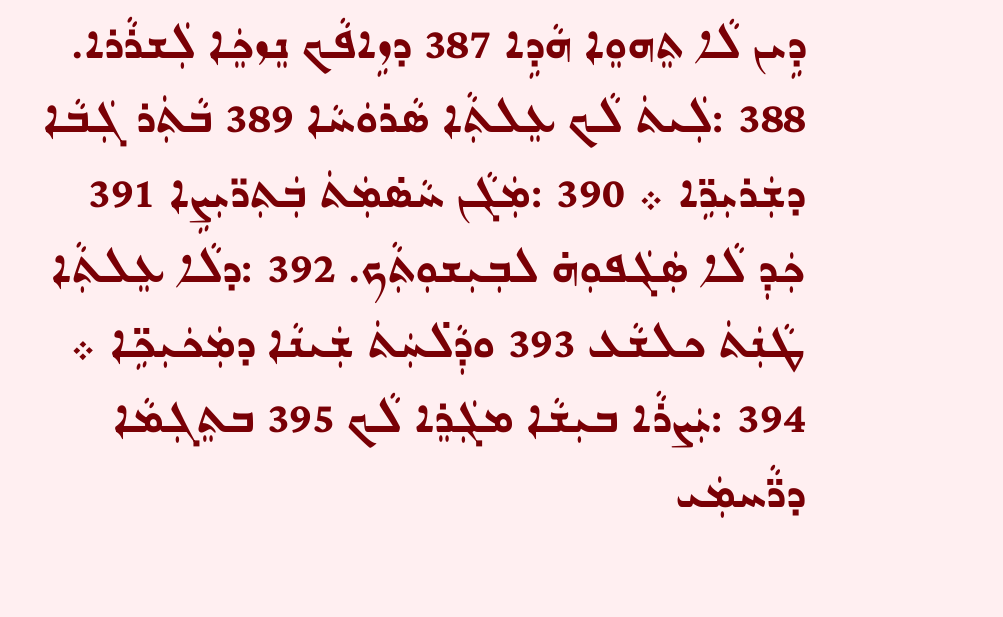ܕܹܝܢ ܠܵܐ ܬܸܗܘܸܐ ܗܵܕܹܐ 387 ܕܙܹܐܦܵܟ ܢܸܙܟܸܿܐ ܠܲܫܪܵܪܐ. 388 :ܠܲܝܬܿ ܠܵܟ ܥܸܠܬܼܵܐ ܣܵܪܘܿܚܵܐ 389 ܒܵܬܲܪ ܓܲܒܵܐ ܕܫܲܪܝܼܪܹ̈ܐ ܀ 390 :ܡܲܓܵܢ ܚܵܣ̇ܡܲܬܿ ܒܲܬܼܪ̈ܝܼܨܹܐ 391 ܟܲܕܼ ܠܵܐ ܣܲܓܿܦܘܼܗ̇ ܠܒܼܝܼܫܘܼܬܼܵܟ. 392 :ܕܠܵܐ ܥܸܠܬܼܵܐ ܛܵܢܲܬܿ ܟܠܫܵܥ 393 ܘܕܼܵܠ̇ܚܲܬܿ ܫܲܝܢܵܐ ܕܡܲܟܿܝܼܟܹ̈ܐ ܀ 394 :ܝܲܨܪܵܐ ܒܝܼܫܵܐ ܡܓܲܪܸܐ ܠܵܟ 395 ܒܬܸܓܼܡܵܐ ܕܪ̈ܵܚܡܲܝ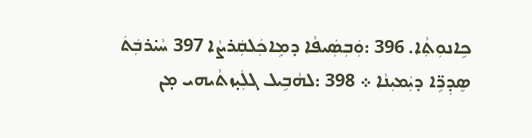ܟܹܐܢܘܼܬܼܵܐ. 396 :ܘܲܒܼܣܲܝܦܵܐ ܕܡܹܐܟܲܠܩܲܪܨܵܐ 397 ܚܵܝ̇ܪܒܲܬܿ ܣܸܕܼܪܹ̈ܐ ܕܝܲܡܝܼܢܵܐ ܀ 398 :ܠܗܵܒܹܝܠ ܓܠܲܝ̣ܙܬܵܝܗܝ ܡ̣ܢ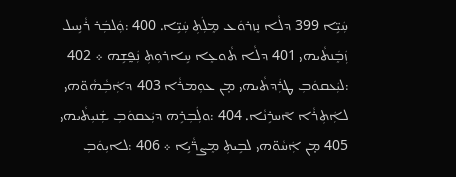ܚܲܝܹ̈ܐ 399 ܕܠܵܐ ܢܸܙܪܘܿܥ ܡܸܠܲܬܼ ܚܲܝܹ̈ܐ. 400 :ܘܲܠܒܲܪ ܪܵܚܹܝܠ ܙܲܒܸܿܢܬܵܝܗܝ 401 ܕܠܵܐ ܬܵܘܥܸܐ ܚܹܐܪܘܼܬܼ ܢܲܦ̰ܫܹܗ ܀ 402 :ܠܝܲܥܩܘܿܒܼ ܛܪܲܕܬܵܝܗܝ ܡ̣ܢ ܥܘܼܡܪܵܐ 403 ܕܐܲܒܼܵܗܵܘ̈ܗܝ ܠܐܲܬܼܪܵܐ ܐ̄ܚܪܹܢܵܐ. 404 :ܘܠܲܒܼܪܹܗ ܕܝܲܥܩܘܿܒܼ ܫܲܢܝܼܬܵܝܗܝ 405 ܡ̣ܢ ܐܲܚܵܘ̈ܗܝ ܠܒܹܝܬܼ ܡܸܨܪ̈ܵܝܹܐ ܀ 406 :ܠܐܝܼܘܿܒܼ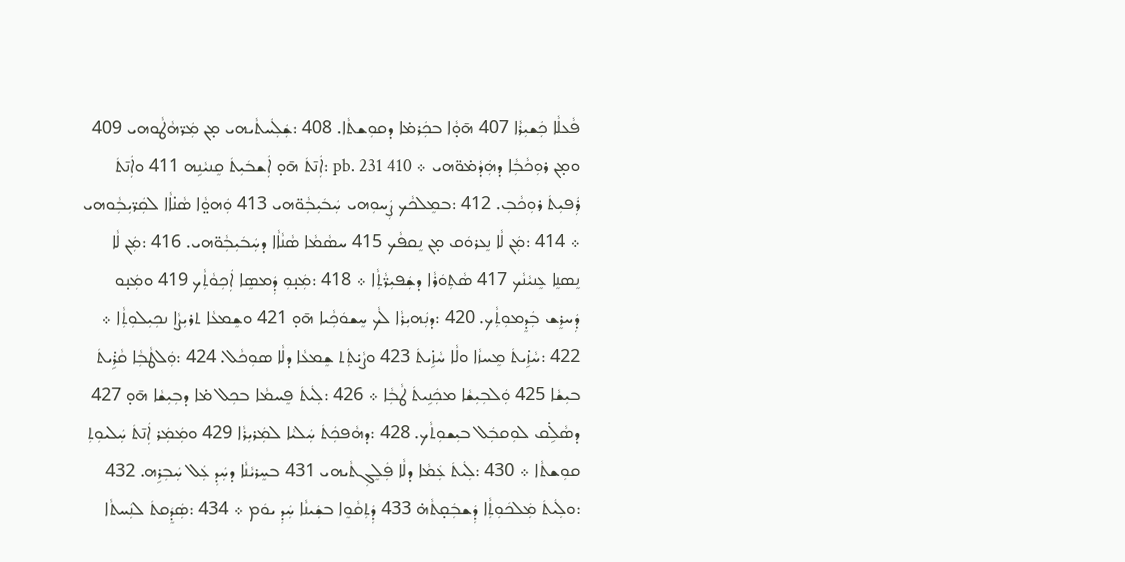ܦܵܥܠܵܐ ܟܲܫܝܼܪܵܐ 407 ܗ̄ܘ̣ܵܐ ܒܟܲܪܡ̇ܐ ܕܩܘܼܫܬܵܐ. 408 :ܫܲܠܲܚܬܵܝܗܝ ܡ̣ܢ ܡܲܪ̈ܗܵܛܵܘܗܝ 409 ܘܡ̣ܢ ܪܘܼܟܵܒܼܵܐ ܕܗܲܕܵܡ̇ܘ̈ܗܝ ܀ pb. 231 410 :ܐܲܢ̄ܬܿ ܗ̄ܘ̣ ܐܲܫܒܿܝܼܬܿ ܩܸܢܝܵܢܹܗ 411 ܘܐܲܢ̄ܬܿ ܪܲܦܝܼܬܿ ܪܘܼܟܵܒܼ. 412 :ܒܡܸܠܟܵܟ ܨܲܚܘܼܗܝ ܚܲܒܿܝܼܒܼܵܘ̈ܗܝ 413 ܘܲܗܘ̤ܵܐ ܣܵܢ̇ܐܵܐ ܠܩܲܪ̈ܝܼܒܼܵܘܗܝ ܀ 414 :ܡܲܢ ܠܵܐ ܢܸܥܪܘܿܩ ܡ̣ܢ ܢܸܩܦܵܟ 415 ܚܣܵܡܵܐ ܣܵܢܵܐܵܐ ܕܚܲܒܿܝܼܒܼܵܘ̈ܗܝ. 416 :ܡܲܢ ܠܵܐ ܢܸܣܢܸܐ ܥܸܢܝܵܢܵܟ 417 ܣܵܬܼܘܿܪܵܐ ܕܫܲܦܝܼܪ̈ܵܬܼܵܐ ܀ 418 :ܡܲܢ̣ܘܼ ܕܲܡܣܸܐ ܐܲܟܼܘܵܬܼܵܟ 419 ܘܡܲܢ̣ܘ ܕܲܚܪܸܫ ܒܲܕܸܡܘܼܬܼܵܟ. 420 :ܕܢܲܗܝܼܪܵܐ ܠܵܟ ܚܸܫܘܿܟܼܵܝܐ ܗ̄ܘ̣ 421 ܘܫܸܡܥܵܐ ܬܪܝܼܨܵܐ ܢܟܼܝܼܠܘܼܬܼܵܐ ܀ 422 :ܚܵܙܹ̇ܝܬܿ ܡܸܚܙܵܐ ܘܠܵܐ ܚܵܙܹ̇ܝܬܿ 423 ܘܨܵܝ̇ܬܲܬ ܫܸܡܥܵܐ ܕܠܵܐ ܣܘܼܟܵܠ. 424 :ܘܲܠܛܵܒܼܵܐ ܩܵܪܹ̇ܝܬܿ ܒܝܼܫܵܐ 425 ܘܲܠܒܼܝܼܫܵܐ ܡܟܲܢܹܝܬܿ ܛܵܒܼܵܐ ܀ 426 :ܠܲܝܬܿ ܦܸܚܡܵܐ ܒܟܼܠ ܡ̇ܐ ܕܒܼܝܼܫܵܐ ܗ̄ܘ̣ 427 ܕܣܵܠܹ̇ܩ ܠܘܼܩܒܲܠ ܒܝܼܫܘܼܬܵܟ. 428 :ܕܗܵܦܟܲܬܿ ܚܲܠܝܵܐ ܠܡܲܪܝܼܪܵܐ 429 ܘܡܲܡܲܪ ܐܲܢ̄ܬܿ ܚܲܠܝܘܼܬܼ ܩܘܼܫܬܵܐ ܀ 430 :ܠܲܝܬܿ ܥܲܡܵܐ ܕܠܵܐ ܦܲܠܸܓܼܬܵܝܗܝ 431 ܒܚܸܪܝܵܢܵܐ ܕܚܲܕܼ ܥܲܠ ܚܲܒܼܪܹܗ. 432 :ܘܠܲܝܬܿ ܡܲܠܟܿܘܼܬܼܵܐ ܕܲܫܒܲܩ̣ܬܵܗ̇ 433 ܕܲܬܼܩܵܘܸܐ ܒܫܲܝܢܵܐ ܚܲܕܼ ܝܘܿܡ ܀ 434 :ܣܲܕܸܿܩܬܿ ܠܢܲܚܬܵܐ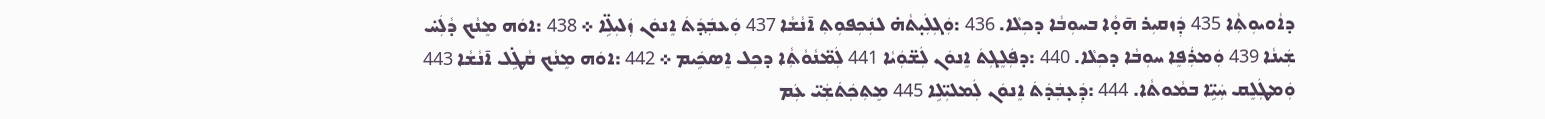ܕܐܵܘܝܘܼܬܼܵܐ 435 ܕܲܙܩܝܼܪ ܗ̄ܘ̣ܵܐ ܒܚܘܼܒܵܐ ܕܟܼܠܵܐ. 436 :ܘܲܓܼܠܲܝ̣ܬܵܗ̇ ܠܢܲܟܼܦܘܼܬܼ ܐ̄ܢܵܫܵܐ 437 ܘܲܥܒ݂ܲܕܿܬܿ ܐܸܢܘܿܢ ܙܲܠܝܼܠܹ̈ܐ ܀ 438 :ܐܘܿܗ ܡܸܢܵܟ ܕܵܠܲܚ̇ ܫܲܝܢܵܐ 439 ܘܲܡܪܲܦܸܐ ܚܘܼܒܵܐ ܕܟܼܠܵܐ. 440 :ܕܦܲܠܸܓܼܬܿ ܐܸܢܘܿܢ ܠܲܫ̈ܘܲܝܵܐ 441 ܠܲܡ̈ܢܵܘܵܬܼܵܐ ܕܟܼܠ ܐܸܣܟܹܿܝܡ ܀ 442 :ܐܘܿܗ ܡܸܢܵܟ ܩܵܛܹ̇ܠ ܐ̄ܢܵܫܵܐ 443 ܘܲܡܛܲܠܸܩ ܚܲܝܹ̈ܐ ܒܡܵܘܬܵܐ. 444 :ܕܲܥ̣ܒܲܕܿܬܿ ܐܸܢܘܿܢ ܠܲܡܠܝܼ̈ܠܹܐ 445 ܡܸܬܼܟܲܬܿܫܲܝ̈ ܥܲܡ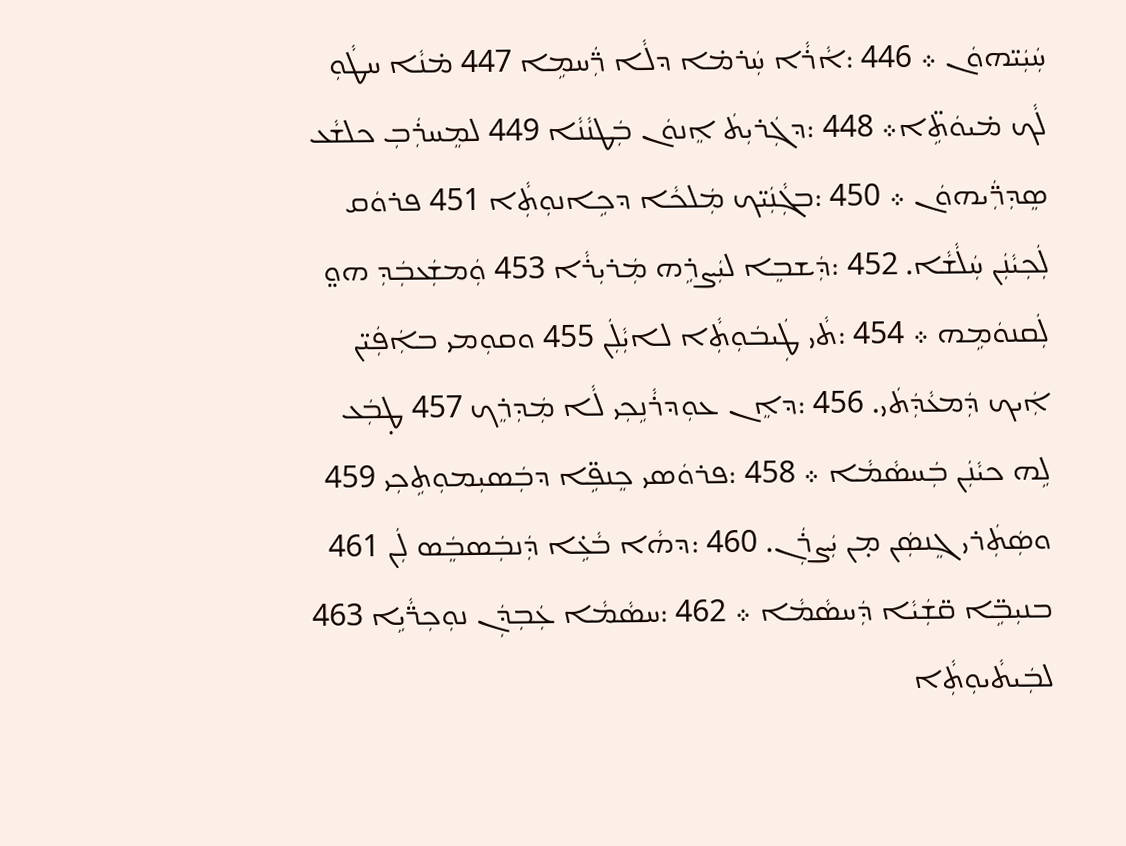ܚܲܝܲܝ̈ܗܘܿܢ ܀ 446 :ܐܵܪܵܐ ܚܲܪܡ̇ܐ ܕܠܵܐ ܪ̈ܲܚܡܹܐ 447 ܡ̇ܢܵܐ ܚܛܵܘܼ ܠܵܟ ܡ̇ܝܘܿܬܹ̈ܐ܀ 448 :ܕܓܲܪܝܼܬܿ ܐܸܢܘܿܢ ܒܲܛܢܵܢܵܐ 449 ܠܡܸܚܪܲܒܼ ܟܠܫܵܥ ܣܸܕܼܪ̈ܲܝܗܘܿܢ ܀ 450 :ܒܓܼܵܢܲܝ̈ܟ ܡܲܠܟܵܐ ܕܟܹܐܢܘܼܬܼܵܐ 451 ܦܪܘܿܩ ܠܲܟܼܝܵܢܲܢ ܚܲܠܵܫܵܐ. 452 :ܕܲܫܒܸܐ ܠܝܲܨܪܹܗ ܡܲܪܝܼܪܵܐ 453 ܘܲܡܫܲܥܒܲܕܼ ܗܘ̤ ܠܲܩܢܘܿܡܹܗ ܀ 454 :ܬܵܝ ܛܲܝܒܿܘܼܬܼܵܐ ܠܐܝܼܵܠܲܢ 455 ܘܩܘܼܡܝ ܒܐܲܦܲܝ̈ܢ ܐܲܝܟ ܕܲܡܥܵܕܲܬܿܝ. 456 :ܕܐܸܢ ܥܘܼܕܪܵܢܹܟܼܝ ܠܵܐ ܡܲܕܼܪܸܟ 457 ܛ̣ܒܲܥ ܠܹܗ ܟܝܵܢܲܢ ܒܲܚܣܵܡܵܐ ܀ 458 :ܦܪܘܿܣܝ ܟܸܢܦܹ̈ܐ ܕܒܲܣܝܼܡܘܼܬܹܟܼܝ 459 ܘܣܲܬܲܪܝ ܓܸܢܣܲܢ ܡ̣ܢ ܝܲܨܪܲܢ. 460 :ܕܗܵܐ ܒܵܥܹ̇ܐ ܕܲܢܒܲܣܒܸܿܣ ܠܲܢ 461 ܒܢܝܼܒܹ̈ܐ ܩ̈ܫܲܝܵܐ ܕܲܚܣܵܡܵܐ ܀ 462 :ܚܣܵܡܵܐ ܥܲܒܼܕܲܢ ܢܘܼܟܼܪ̈ܵܝܹܐ 463 ܠܒܲܝܬܵܝܘܼܬܼܵܐ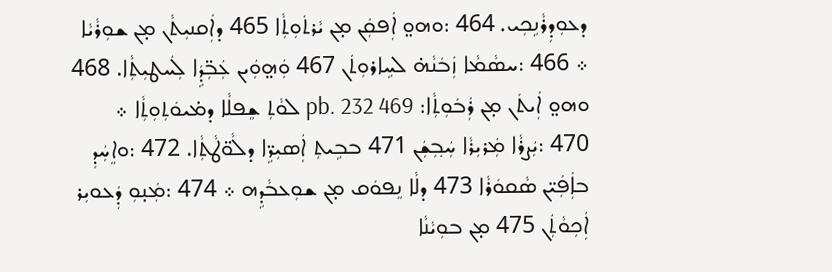ܕܥܘܼܕܼܪܵܢܹܟܼܝ. 464 :ܘܗܘ̤ ܐܲܦܩܲܢ ܡ̣ܢ ܝܵܪܬܿܘܼܬܼܵܐ 465 ܕܐܲܩܢܝܼܬܵܢ ܡ̣ܢ ܫܘܼܪܵܝܵܐ ܀ 466 :ܚܣܵܡܵܐ ܙܲܒܿܢܵܗ̇ ܠܚܹܐܪܘܼܬܿܢ 467 ܘܲܗ̤ܘܲܝܢ ܥܲܒܼ̈ܕܹܿܐ ܠܲܚܛܝܼܬܼܵܐ. 468 ܘܗܘ̤ ܐܲܝܬܿܢ ܡ̣ܢ ܪܲܒܿܘܼܬܼܵܐ: pb. 232 469 ܠܘܵܬܼ ܫܸܦܠܵܐ ܕܡ̇ܝܘܿܬܼܘܼܬܼܵܐ ܀ 470 :ܝܲܨܪܵܐ ܡܲܪܝܼܪܵܐ ܚܲܒܼ݂ܫܲܢ 471 ܒܒܹܝܬܼ ܐܲܣܝܼܪܹ̈ܐ ܕܠܵܘ̈ܛܵܬܼܵܐ. 472 :ܘܐܸܚܲܕܼ ܒܐܲܦܲܝ̈ܢ ܣܵܩܘܿܪܵܐ 473 ܕܠܵܐ ܢܸܦܘܿܩ ܡ̣ܢ ܫܘܼܥܒܵܕܹܗ ܀ 474 :ܡܲܢ̣ܘܼ ܕܲܥܘܝܼܪ ܐܲܟܼܘܵܬܲܢ 475 ܡ̣ܢ ܒܘܼܝܵܢܵܐ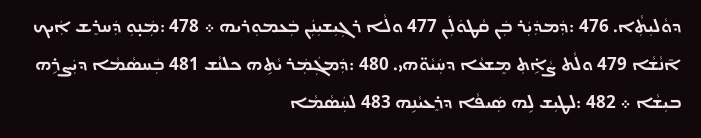ܕܘܵܠܝܼܬܼܵܐ. 476 :ܕܲܡܕܲܝܲܪ ܒܲܢ ܩܵܛܘܿܠܲܢ 477 ܘܠܵܐ ܪܓܼܝܼܫܝܼܢܲܢ ܒܲܥܡܘܼܪܝܗ ܀ 478 :ܡܲܢ̣ܘܼ ܕܲܚܪܸܫ ܐܲܝܟ ܐ̄ܢܵܫܵܐ 479 ܘܠܵܬ ܨܵܐܹ̇ܬܼ ܡܸܫܥܵܐ ܕܚܲܝܵܘ̈ܗܝ. 480 :ܕܲܡܓܲܡܲܪ ܝܵܬܹܗ ܟܠܢܵܫ 481 ܒܲܚܣܵܡܵܐ ܕܝܲܨܪܹܗ ܒܝܼܫܵܐ ܀ 482 :ܠܛܝܼܫ ܠܹܗ ܣܲܝܦܵܐ ܕܪܸܥܝܵܢܹܗ 483 ܠܚܲܣܵܡܵܐ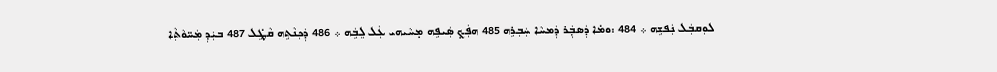ܠܘܼܩܒܲܠ ܢܲܦܫܹܗ ܀ 484 :ܘܡ̇ܐ ܕܲܣܒ݂ܲܪ ܕܲܡܚܵܐ ܚܲܒܼܪܹܗ 485 ܗܦܲܟ̣ ܣܲܝܦܹܗ ܡ̣ܚܵܝܗܝ ܥܲܠ ܠܸܒܹܿܗ ܀ 486 ܕܲܟܼܢܵܬܹܗ ܩܵܛܹ̇ܠ 487 ܒܝܲܕܼ ܡܲܚ̈ܘܵܬܼܵܐ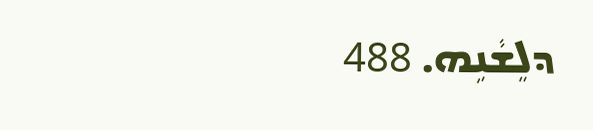ܕܠܸܫܵܢܹܗ. 488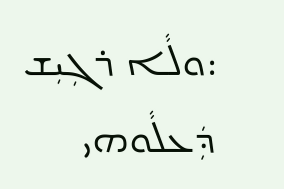:ܘܠܵܐ ܪܓܼܝܼܫ ܕܲܥܠܵܘܗܝ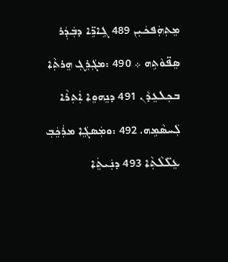ܡܸܬܼܗܲܦܟܿܝܼܢ 489 ܓܹܐܪܹ̈ܐ ܕܒܲܕܲܪ ܣܸܦ̈ܘܵܬܹܗ ܀ 490 :ܡܓܲܪܸܓܼ ܗܸܪܬܼܵܐ ܒܟܼܠܥܸܕܵܢ 491 ܕܢܸܗܘܸܐ ܐܲܬܼܪܵܐ ܠܲܚܣܵܡܹܗ. 492 :ܘܡܲܣܓܸܿܐ ܡܪܲܟܸܿܒܼ ܥܸܠ̈ܠܵܬܼܵܐ 493 ܕܢܲܝܬܸܿܐ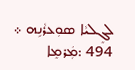ܠܓܸܠܝܵܐ ܣܘܼܥܪܵܢܹܗ ܀ 494 :ܡܲܪܡܸܐ